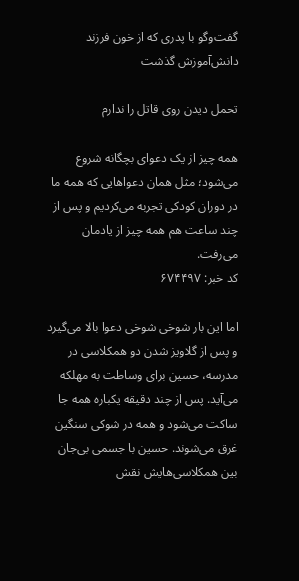گفت‌وگو با پدری که از خون فرزند دانش‌آموزش گذشت

تحمل دیدن روی قاتل را ندارم

همه چیز از یک دعوای بچگانه شروع می‌شود؛ مثل همان دعواهایی که همه ما در دوران کودکی تجربه می‌کردیم و پس از چند ساعت هم همه چیز از یادمان می‌رفت.
کد خبر: ۶۷۴۴۹۷

اما این بار شوخی شوخی دعوا بالا می‌گیرد و پس از گلاویز شدن دو همکلاسی در مدرسه، حسین برای وساطت به مهلکه می‌آید. پس از چند دقیقه یکباره همه جا ساکت می‌شود و همه در شوکی سنگین غرق می‌شوند. حسین با جسمی بی‌جان بین همکلاسی‌هایش نقش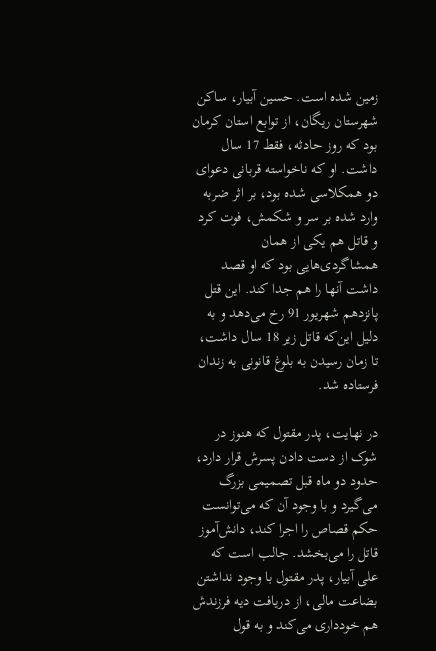زمین شده است. حسین آبیار، ساکن شهرستان ریگان، از توابع استان کرمان بود که روز حادثه، فقط 17 سال داشت. او که ناخواسته قربانی دعوای دو همکلاسی شده بود، بر اثر ضربه وارد شده بر سر و شکمش، فوت کرد و قاتل هم یکی از همان همشاگردی‌هایی بود که او قصد داشت آنها را هم جدا کند. این قتل پانزدهم شهریور 91 رخ می‌دهد و به دلیل این‌که قاتل زیر 18 سال داشت، تا زمان رسیدن به بلوغ قانونی به زندان فرستاده ‌شد.

در نهایت، پدر مقتول که هنوز در شوک از دست دادن پسرش قرار دارد، حدود دو ماه قبل تصمیمی بزرگ می‌گیرد و با وجود آن که می‌توانست حکم قصاص را اجرا کند، دانش‌آموز قاتل را می‌بخشد. جالب است که علی آبیار، پدر مقتول با وجود نداشتن بضاعت مالی، از دریافت دیه فرزندش هم خودداری می‌کند و به قول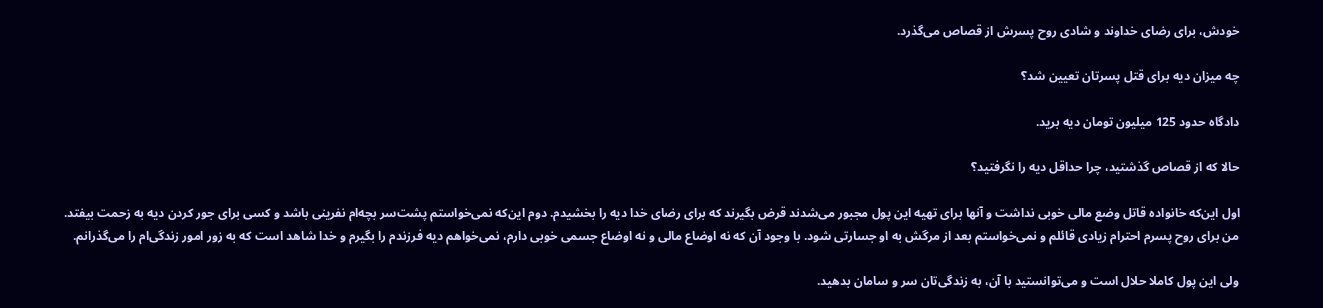خودش، برای رضای خداوند و شادی روح پسرش از قصاص می‌گذرد.

چه میزان دیه برای قتل پسرتان تعیین شد؟

دادگاه حدود 125 میلیون تومان دیه برید.

حالا که از قصاص گذشتید، چرا حداقل دیه را نگرفتید؟

اول این‌که خانواده قاتل وضع مالی خوبی نداشت و آنها برای تهیه این پول مجبور می‌شدند قرض بگیرند که برای رضای خدا دیه را بخشیدم. دوم این‌که نمی‌خواستم پشت‌سر بچه‌ام نفرینی باشد و کسی برای جور کردن دیه به زحمت بیفتد. من برای روح پسرم احترام زیادی قائلم و نمی‌خواستم بعد از مرگش به او جسارتی شود. با وجود آن که نه اوضاع مالی و نه اوضاع جسمی خوبی دارم، نمی‌خواهم دیه فرزندم را بگیرم و خدا شاهد است که به زور امور زندگی‌ام را می‌گذرانم.

ولی این پول کاملا حلال است و می‌توانستید با آن، به زندگی‌تان سر و سامان بدهید.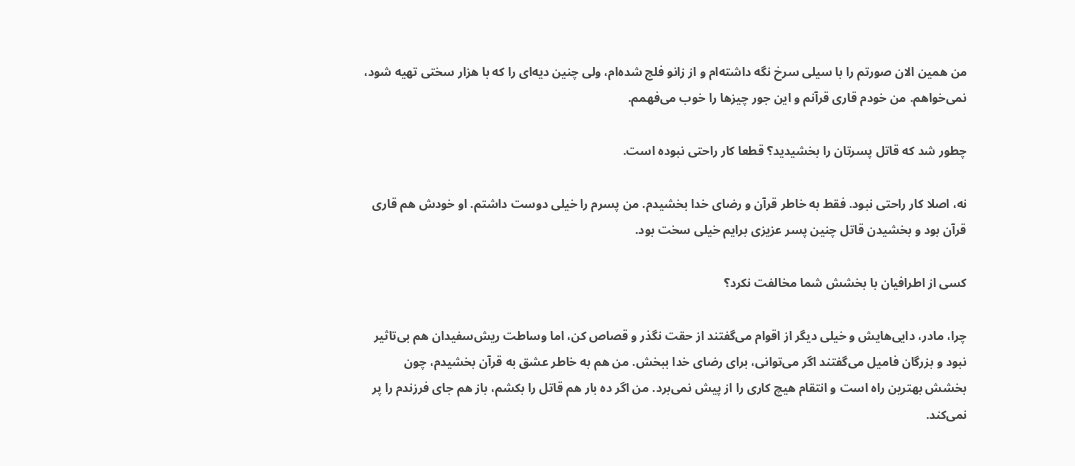من همین الان صورتم را با سیلی سرخ نگه داشته‌ام و از زانو فلج شده‌ام، ولی چنین دیه‌ای را که با هزار سختی تهیه شود، نمی‌خواهم. من خودم قاری قرآنم‌ و این جور چیزها را خوب می‌فهمم.

چطور شد که قاتل پسرتان را بخشیدید؟ قطعا کار راحتی نبوده است.

نه، اصلا کار راحتی نبود. فقط به خاطر قرآن و رضای خدا بخشیدم. من پسرم را خیلی دوست داشتم. او خودش هم قاری قرآن بود و بخشیدن قاتل چنین پسر عزیزی برایم خیلی سخت بود.

کسی از اطرافیان با بخشش شما مخالفت نکرد؟

چرا، مادر، دایی‌هایش و خیلی دیگر از اقوام می‌گفتند از حقت نگذر و قصاص کن، اما وساطت ریش‌سفیدان هم بی‌تاثیر نبود و بزرگان فامیل می‌گفتند اگر می‌توانی، برای رضای خدا ببخش. من هم به خاطر عشق به قرآن بخشیدم، چون بخشش بهترین راه است و انتقام هیچ کاری را از پیش نمی‌برد. من اگر ده بار هم قاتل را بکشم، باز هم جای فرزندم را پر نمی‌کند.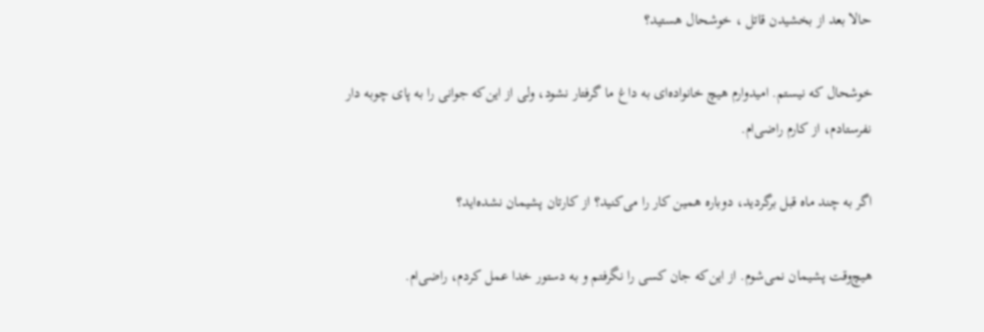حالا بعد از بخشیدن قاتل ، خوشحال هستید؟

خوشحال که نیستم. امیدوارم هیچ خانواده‌ای به داغ ما گرفتار نشود، ولی از این‌که جوانی را به پای چوبه دار نفرستادم، از کارم راضی‌ام.

اگر به چند ماه قبل برگردید، دوباره همین کار را می‌کنید؟ از کارتان پشیمان نشده‌اید؟

هیچ‌وقت پشیمان نمی‌شوم. از این‌که جان کسی را نگرفتم و به دستور خدا عمل کردم، راضی‌ام.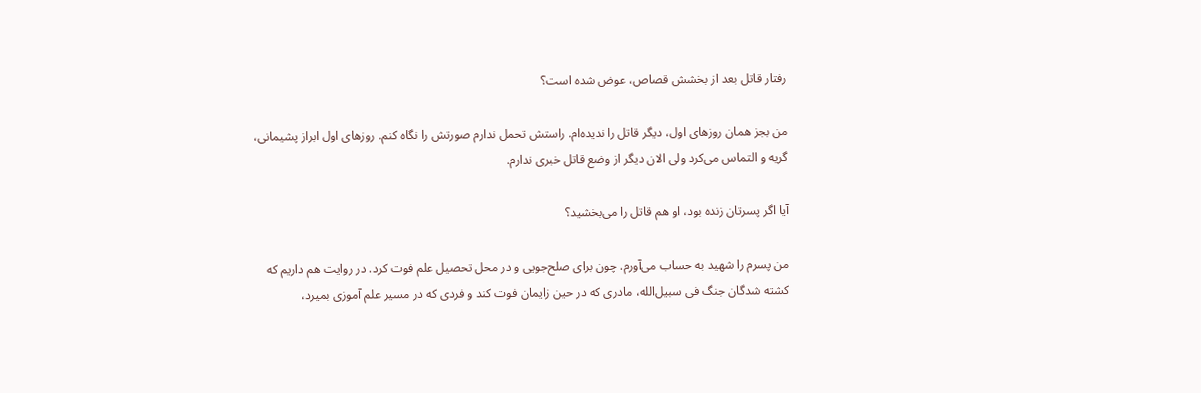رفتار قاتل بعد از بخشش قصاص، عوض شده است؟

من بجز همان روزهای اول، دیگر قاتل را ندیده‌ام. راستش تحمل ندارم صورتش را نگاه کنم. روزهای اول ابراز پشیمانی، گریه و التماس می‌کرد ولی الان دیگر از وضع قاتل خبری ندارم.

آیا اگر پسرتان زنده بود، او هم قاتل را می‌بخشید؟

من پسرم را شهید به حساب می‌آورم. چون برای صلح‌جویی و در محل تحصیل علم فوت کرد. در روایت هم داریم که کشته شدگان جنگ فی سبیل‌الله، مادری که در حین زایمان فوت کند و فردی که در مسیر علم آموزی بمیرد،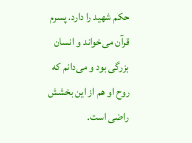حکم شهید را دارد. پسرم قرآن می‌خواند و انسان بزرگی بود و می‌دانم که روح او هم از این بخشش راضی است.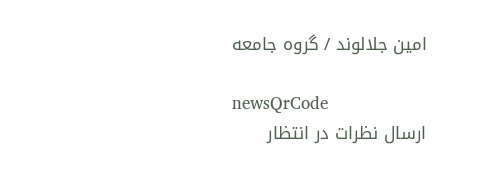امین جلالوند‌‌ / گروه جامعه

newsQrCode
ارسال نظرات در انتظار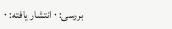بررسی: ۰ انتشار یافته: ۰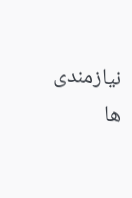نیازمندی ها